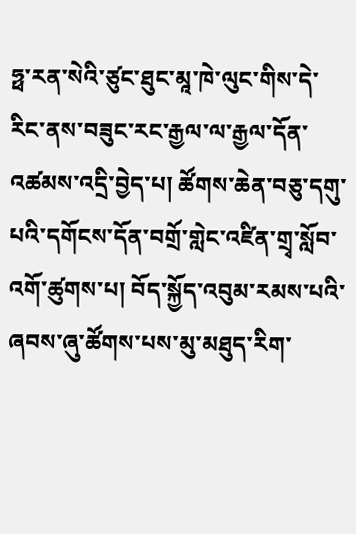ཧྥ་རན་སེའི་ཙུང་ཐུང་མཱ་ཁེ་ལུང་གིས་དེ་རིང་ནས་བཟུང་རང་རྒྱལ་ལ་རྒྱལ་དོན་འཚམས་འདྲི་བྱེད་པ། ཚོགས་ཆེན་བཅུ་དགུ་པའི་དགོངས་དོན་བགྲོ་གླེང་འཛིན་གྲྭ་སློབ་འགོ་ཚུགས་པ། བོད་སྐྱོད་འབུམ་རམས་པའི་ཞབས་ཞུ་ཚོགས་པས་མུ་མཐུད་རིག་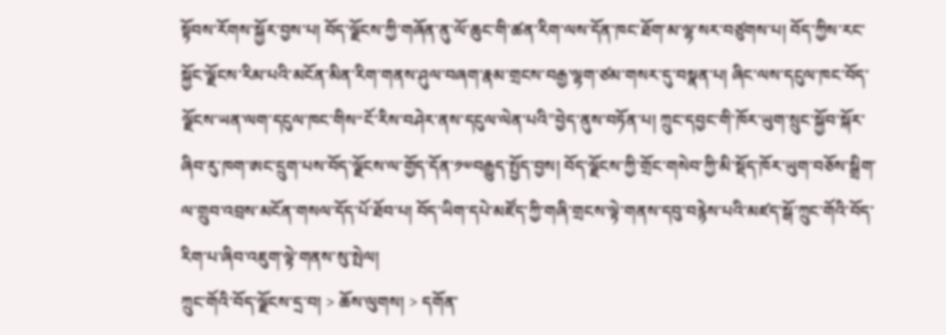སྟོབས་རོགས་སྐྱོར་བྱས་པ། བོད་ལྗོངས་ཀྱི་གཞོན་ནུ་ལོ་ཆུང་གི་ཚན་རིག་ལས་དོན་ཁང་ཐོག་མ་ལྷ་སར་བཙུགས་པ། བོད་ཀྱིས་རང་སྐྱོང་ལྗོངས་རིམ་པའི་མངོན་མིན་རིག་གནས་ཤུལ་བཞག་རྣམ་གྲངས་བརྒྱ་ལྷག་ཙམ་གསར་དུ་བསྣན་པ། ཞིང་ལས་དངུལ་ཁང་བོད་ལྗོངས་ཡན་ལག་དངུལ་ཁང་གིས“ངོ་རིས་བཤེར་ནས་དངུལ་ལེན་པའི”བྱེད་ནུས་བཏོན་པ། ཀྲུང་དབྱང་གི་ཁོར་ཡུག་སྲུང་སྐྱོབ་སྐོར་ཞིབ་རུ་ཁག་ཨང་དྲུག་པས་བོད་ལྗོངས་ལ་གྱོད་དོན་༡༧བརྒྱུད་སྤྱོད་བྱས། བོད་ལྗོངས་ཀྱི་གྲོང་གསེབ་ཀྱི་མི་སྡོད་ཁོར་ཡུག་བཅོས་སྒྲིག་ལ་གྲུབ་འབྲས་མངོན་གསལ་དོད་པོ་ཐོབ་པ། བོད་ཡིག་དཔེ་མཛོད་ཀྱི་གཞི་གྲངས་ལྟེ་གནས་དབུ་བརྙེས་པའི་མཛད་སྒོ་ཀྲུང་གོའི་བོད་རིག་པ་ཞིབ་འཇུག་ལྟེ་གནས་སུ་སྤེལ།
ཀྲུང་གོའི་བོད་ལྗོངས་དྲ་བ། > ཆོས་ལུགས། > དགོན་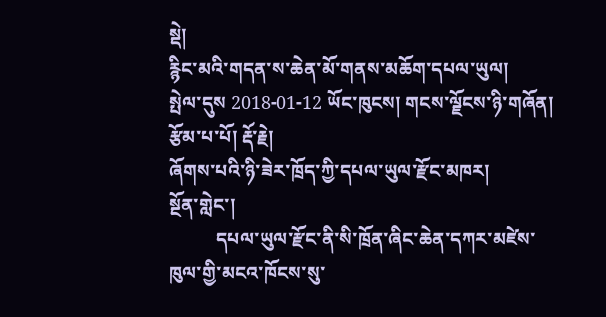སྡེ།
རྙིང་མའི་གདན་ས་ཆེན་མོ་གནས་མཆོག་དཔལ་ཡུལ།
སྤེལ་དུས 2018-01-12 ཡོང་ཁུངས། གངས་ལྗོངས་ཉི་གཞོན། རྩོམ་པ་པོ། རྡོ་རྗེ།
ཞོགས་པའི་ཉི་ཟེར་ཁྲོད་ཀྱི་དཔལ་ཡུལ་རྫོང་མཁར།
སྔོན་གླེང་།
          དཔལ་ཡུལ་རྫོང་ནི་སི་ཁྲོན་ཞིང་ཆེན་དཀར་མཛེས་ཁུལ་གྱི་མངའ་ཁོངས་སུ་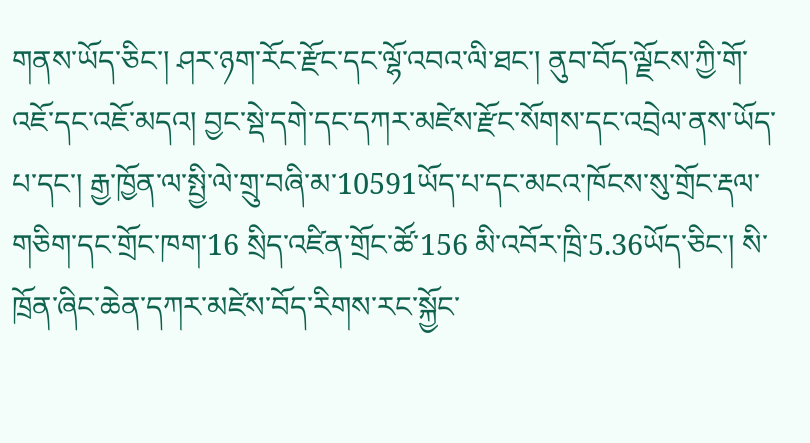གནས་ཡོད་ཅིང་། ཤར་ཉག་རོང་རྫོང་དང་ལྷོ་འབའ་ལི་ཐང་། ནུབ་བོད་ལྗོངས་ཀྱི་གོ་འཇོ་དང་འཇོ་མདའ། བྱང་སྡེ་དགེ་དང་དཀར་མཛེས་རྫོང་སོགས་དང་འབྲེལ་ནས་ཡོད་པ་དང་། རྒྱ་ཁྱོན་ལ་སྤྱི་ལེ་གྲུ་བཞི་མ་10591ཡོད་པ་དང་མངའ་ཁོངས་སུ་གྲོང་རྡལ་གཅིག་དང་གྲོང་ཁག་16 སྲིད་འཛིན་གྲོང་ཚོ་156 མི་འབོར་ཁྲི་5.36ཡོད་ཅིང་། སི་ཁྲོན་ཞིང་ཆེན་དཀར་མཛེས་བོད་རིགས་རང་སྐྱོང་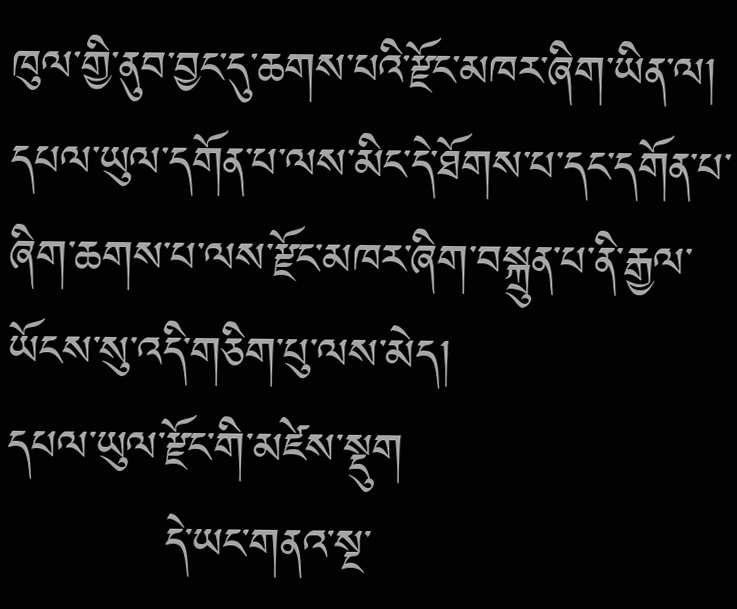ཁུལ་གྱི་ནུབ་བྱང་དུ་ཆགས་པའི་རྫོང་མཁར་ཞིག་ཡིན་ལ། དཔལ་ཡུལ་དགོན་པ་ལས་མིང་དེ་ཐོགས་པ་དང་དགོན་པ་ཞིག་ཆགས་པ་ལས་རྫོང་མཁར་ཞིག་བསྐྲུན་པ་ནི་རྒྱལ་ཡོངས་སུ་འདི་གཅིག་པུ་ལས་མེད།
དཔལ་ཡུལ་རྫོང་གི་མཛེས་སྡུག
          དེ་ཡང་གནའ་སྔ་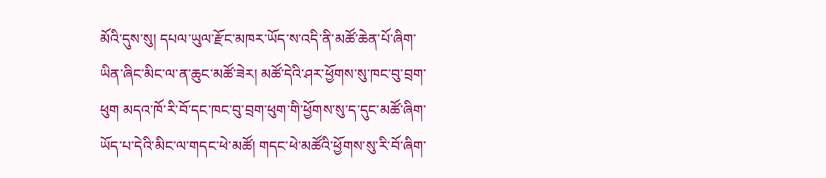མོའི་དུས་སུ། དཔལ་ཡུལ་རྫོང་མཁར་ཡོད་ས་འདི་ནི་མཚོ་ཆེན་པོ་ཞིག་ཡིན་ཞིང་མིང་ལ་ན་ཆུང་མཚོ་ཟེར། མཚོ་དེའི་ཤར་ཕྱོགས་སུ་ཁང་བུ་བྲག་ཕུག མདའ་ཁོ་རི་བོ་དང་ཁང་བུ་བྲག་ཕུག་གི་ཕྱོགས་སུ་ད་དུང་མཚོ་ཞིག་ཡོད་པ་དེའི་མིང་ལ་གདང་ཕེ་མཚོ། གདང་ཕེ་མཚོའི་ཕྱོགས་སུ་རི་བོ་ཞིག་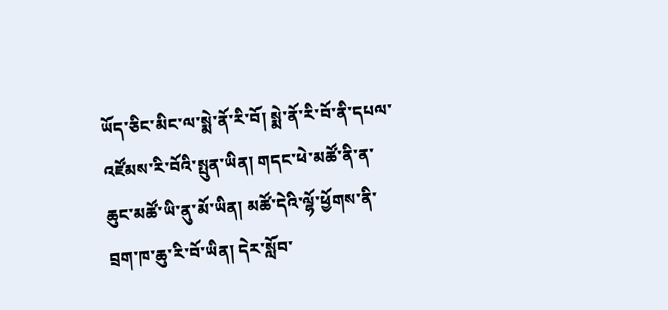ཡོད་ཅིང་མིང་ལ་སྨེ་ནོ་རི་བོ། སྨེ་ནོ་རི་བོ་ནི་དཔལ་འཛོམས་རི་བོའི་སྤུན་ཡིན། གདང་ཕེ་མཚོ་ནི་ན་ཆུང་མཚོ་ཡི་ནུ་མོ་ཡིན། མཚོ་དེའི་ལྷོ་ཕྱོགས་ནི་བྲག་ཁ་ཆུ་རི་བོ་ཡིན། དེར་སློབ་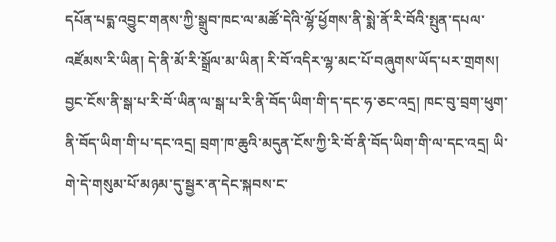དཔོན་པདྨ་འབྱུང་གནས་ཀྱི་སྒྲུབ་ཁང་ལ་མཚོ་དེའི་ལྷོ་ཕྱོགས་ནི་སྨེ་ནོ་རི་བོའི་སྤུན་དཔལ་འཛོམས་རི་ཡིན། དེ་ནི་མོ་རི་སྒྲོལ་མ་ཡིན། རི་བོ་འདིར་ལྷ་མང་པོ་བཞུགས་ཡོད་པར་གྲགས། བྱང་ངོས་ནི་སྒ་པ་རི་བོ་ཡིན་ལ་སྒ་པ་རི་ནི་བོད་ཡིག་གི་ད་དང་ཧ་ཅང་འདྲ། ཁང་བུ་བྲག་ཕུག་ནི་བོད་ཡིག་གི་པ་དང་འདྲ། བྲག་ཁ་ཆུའི་མདུན་ངོས་ཀྱི་རི་བོ་ནི་བོད་ཡིག་གི་ལ་དང་འདྲ། ཡི་གེ་དེ་གསུམ་པོ་མཉམ་དུ་སྦྱར་ན་དེང་སྐབས་ང་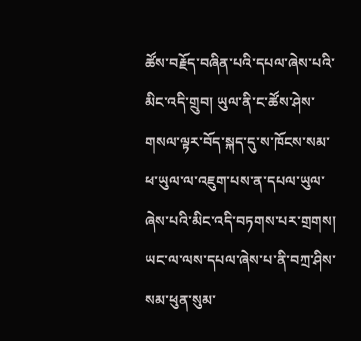ཚོས་བརྗོད་བཞིན་པའི་དཔལ་ཞེས་པའི་མིང་འདི་གྲུབ། ཡུལ་ནི་ང་ཚོས་ཤེས་གསལ་ལྟར་བོད་སྐད་དུ་ས་ཁོངས་སམ་ཕ་ཡུལ་ལ་འཇུག་པས་ན་དཔལ་ཡུལ་ཞེས་པའི་མིང་འདི་བཏགས་པར་གྲགས། ཡང་ལ་ལས་དཔལ་ཞེས་པ་ནི་བཀྲ་ཤིས་སམ་ཕུན་སུམ་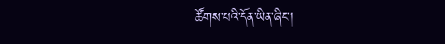ཚོགས་པའི་དོན་ཡིན་ཞིང་།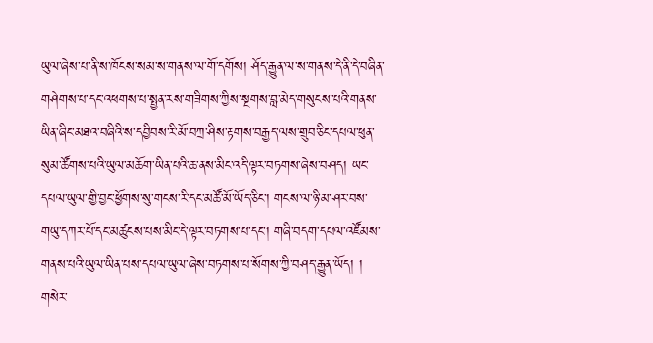ཡུལ་ཞེས་པ་ནི་ས་ཁོངས་སམ་ས་གནས་ལ་གོ་དགོས། ཤོད་རྒྱུན་ལ་ས་གནས་དེ་ནི་དེ་བཞིན་གཤེགས་པ་དང་འཕགས་པ་སྤྱན་རས་གཟིགས་ཀྱིས་སྔགས་བླ་མེད་གསུངས་པའི་གནས་ཡིན་ཞིང་མཐའ་བཞིའི་ས་དབྱིབས་རི་མོ་བཀྲ་ཤིས་རྟགས་བརྒྱད་ལས་གྲུབ་ཅིང་དཔལ་ཕུན་སུམ་ཚོགས་པའི་ཡུལ་མཆོག་ཡིན་པའི་ཆ་ནས་མིང་འདི་ལྟར་བཏགས་ཞེས་བཤད། ཡང་དཔལ་ཡུལ་གྱི་བྱང་ཕྱོགས་སུ་གངས་རི་དང་མཚོ་མོ་ཡོད་ཅིང་། གངས་ལ་ཉི་མ་ཤར་བས་གཡུ་དཀར་པོ་དང་མཚུངས་པས་མིང་དེ་ལྟར་བཏགས་པ་དང་། གཞི་བདག་དཔལ་འཛོམས་གནས་པའི་ཡུལ་ཡིན་པས་དཔལ་ཡུལ་ཞེས་བཏགས་པ་སོགས་ཀྱི་བཤད་རྒྱུན་ཡོད། །
གསེར་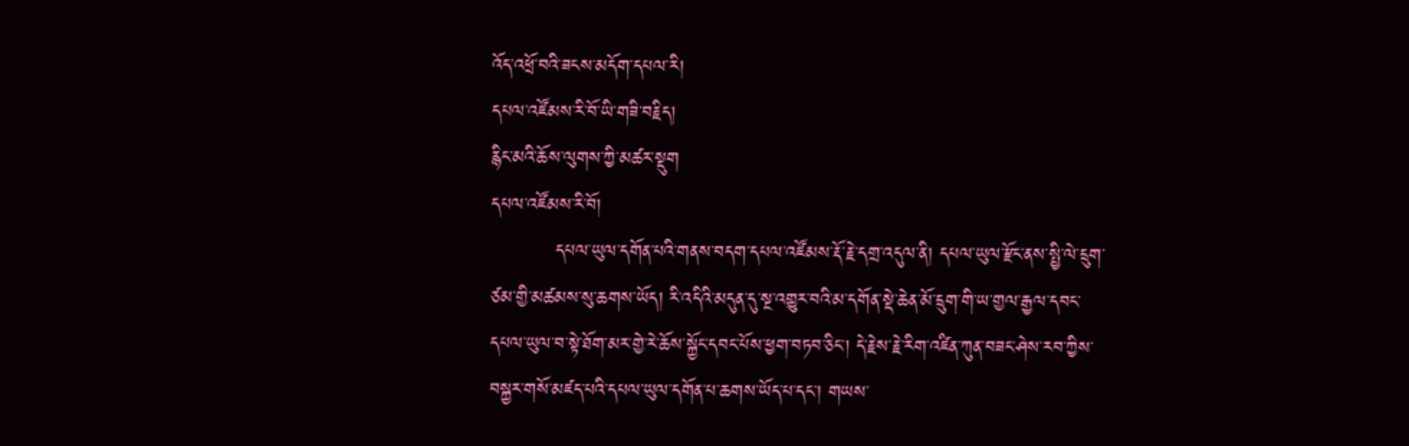འོད་འཕྲོ་བའི་ཟངས་མདོག་དཔལ་རི།
དཔལ་འཛོམས་རི་བོ་ཡི་གཟི་བརྗིད།
རྙིང་མའི་ཆོས་ལུགས་ཀྱི་མཚར་སྡུག
དཔལ་འཛོམས་རི་བོ།
          དཔལ་ཡུལ་དགོན་པའི་གནས་བདག་དཔལ་འཛོམས་རྡོ་རྗེ་དགྲ་འདུལ་ནི། དཔལ་ཡུལ་རྫོང་ནས་སྤྱི་ལེ་དྲུག་ཙམ་གྱི་མཚམས་སུ་ཆགས་ཡོད། རི་འདིའི་མདུན་དུ་སྔ་འགྱུར་བའི་མ་དགོན་སྡེ་ཆེན་མོ་དྲུག་གི་ཡ་གྱལ་རྒྱལ་དབང་དཔལ་ཡུལ་བ་སྟེ་ཐོག་མར་གྱེ་རེ་ཆོས་སྐྱོང་དབང་པོས་ཕྱག་བཏབ་ཅིང་། དེ་རྗེས་རྗེ་རིག་འཛིན་ཀུན་བཟང་ཤེས་རབ་ཀྱིས་བསྐྱར་གསོ་མཛད་པའི་དཔལ་ཡུལ་དགོན་པ་ཆགས་ཡོད་པ་དང་། གཡས་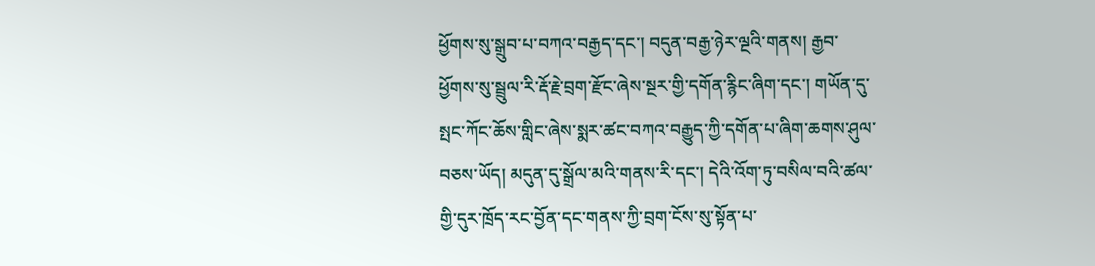ཕྱོགས་སུ་སྒྲུབ་པ་བཀའ་བརྒྱད་དང་། བདུན་བརྒྱ་ཉེར་ལྔའི་གནས། རྒྱབ་ཕྱོགས་སུ་སྦྲུལ་རི་རྡོ་རྗེ་བྲག་རྫོང་ཞེས་སྔར་གྱི་དགོན་རྙིང་ཞིག་དང་། གཡོན་དུ་སྤང་ཀོང་ཆོས་གླིང་ཞེས་སྨར་ཚང་བཀའ་བརྒྱུད་ཀྱི་དགོན་པ་ཞིག་ཆགས་ཤུལ་བཅས་ཡོད། མདུན་དུ་སྒྲོལ་མའི་གནས་རི་དང་། དེའི་འོག་ཏུ་བསིལ་བའི་ཚལ་གྱི་དུར་ཁྲོད་རང་བྱོན་དང་གནས་ཀྱི་བྲག་ངོས་སུ་སྟོན་པ་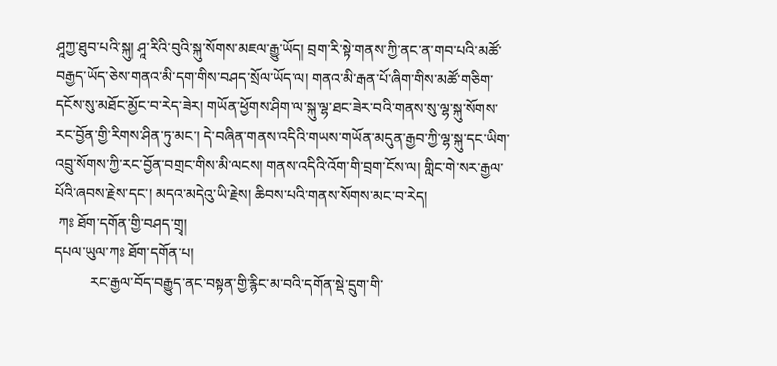ཤཱཀྱ་ཐུབ་པའི་སྐུ། ཤཱ་རིའི་བུའི་སྐུ་སོགས་མཇལ་རྒྱུ་ཡོད། བྲག་རི་སྟེ་གནས་ཀྱི་ནང་ན་གབ་པའི་མཚོ་བརྒྱད་ཡོད་ཅེས་གནའ་མི་དག་གིས་བཤད་སྲོལ་ཡོད་ལ། གནའ་མི་རྒན་པོ་ཞིག་གིས་མཚོ་གཅིག་དངོས་སུ་མཐོང་མྱོང་བ་རེད་ཟེར། གཡོན་ཕྱོགས་ཤིག་ལ་སྐུ་ལྷ་ཐང་ཟེར་བའི་གནས་སུ་ལྷ་སྐུ་སོགས་རང་བྱོན་གྱི་རིགས་ཤིན་ཏུ་མང་། དེ་བཞིན་གནས་འདིའི་གཡས་གཡོན་མདུན་རྒྱབ་ཀྱི་ལྷ་སྐུ་དང་ཡིག་འབྲུ་སོགས་ཀྱི་རང་བྱོན་བགྲང་གིས་མི་ལངས། གནས་འདིའི་འོག་གི་བྲག་ངོས་ལ། གླིང་གེ་སར་རྒྱལ་པོའི་ཞབས་རྗེས་དང་། མདའ་མདེའུ་ཡི་རྗེས། ཆིབས་པའི་གནས་སོགས་མང་བ་རེད།
 ཀཿ ཐོག་དགོན་གྱི་བཤད་གྲྭ།
དཔལ་ཡུལ་ཀཿ ཐོག་དགོན་པ།
          རང་རྒྱལ་བོད་བརྒྱུད་ནང་བསྟན་གྱི་རྙིང་མ་བའི་དགོན་སྡེ་དྲུག་གི་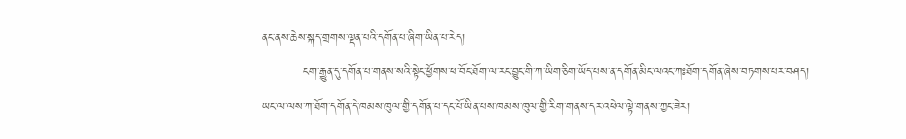ནང་ནས་ཆེས་སྐད་གྲགས་ལྡན་པའི་དགོན་པ་ཞིག་ཡིན་པ་རེད།
          ངག་རྒྱུན་དུ་དགོན་པ་གནས་སའི་སྟེང་ཕྱོགས་ཕ་བོང་ཐོག་ལ་རང་བྱུང་གི་ཀ་ཡིག་ཅིག་ཡོད་པས་ན་དགོན་མིང་ལའང་ཀཿཐོག་དགོན་ཞེས་བཏགས་པར་བཤད། ཡང་ལ་ལས་ཀ་ཐོག་དགོན་དེ་ཁམས་ཁུལ་གྱི་དགོན་པ་དང་པོ་ཡིན་པས་ཁམས་ཁུལ་གྱི་རིག་གནས་དར་འཕེལ་ལྟེ་གནས་ཀྱང་ཟེར།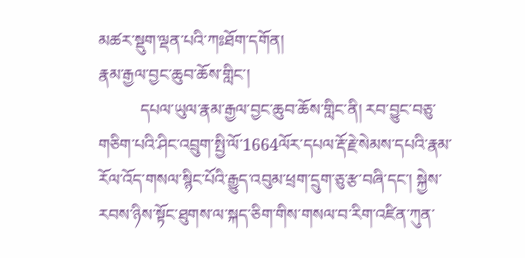མཚར་སྡུག་ལྡན་པའི་ཀཿཐོག་དགོན།
རྣམ་རྒྱལ་བྱང་ཆུབ་ཆོས་གླིང་།
          དཔལ་ཡུལ་རྣམ་རྒྱལ་བྱང་ཆུབ་ཆོས་གླིང་ནི། རབ་བྱུང་བཅུ་གཅིག་པའི་ཤིང་འབྲུག་སྤྱི་ལོ་1664ལོར་དཔལ་རྡོ་རྗེ་སེམས་དཔའི་རྣམ་རོལ་འོད་གསལ་སྙིང་པོའི་རྒྱུད་འབུམ་ཕྲག་དྲུག་ཅུ་རྩ་བཞི་དང་། སྐྱེས་རབས་ཉིས་སྟོང་ཐུགས་ལ་སྐད་ཅིག་གིས་གསལ་བ་རིག་འཛིན་ཀུན་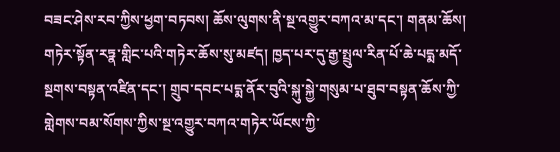བཟང་ཤེས་རབ་ཀྱིས་ཕྱག་བཏབས། ཆོས་ལུགས་ནི་སྔ་འགྱུར་བཀའ་མ་དང་། གནམ་ཆོས། གཏེར་སྟོན་རཏྣ་གླིང་པའི་གཏེར་ཆོས་སུ་མཛད། ཁྱད་པར་དུ་རྒྱ་སྤྲུལ་རིན་པོ་ཆེ་པདྨ་མདོ་སྔགས་བསྟན་འཛིན་དང་། གྲུབ་དབང་པདྨ་ནོར་བུའི་སྐུ་སྐྱེ་གསུམ་པ་ཐུབ་བསྟན་ཆོས་ཀྱི་གླེགས་བམ་སོགས་ཀྱིས་སྔ་འགྱུར་བཀའ་གཏེར་ཡོངས་ཀྱི་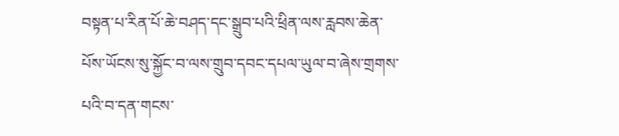བསྟན་པ་རིན་པོ་ཆེ་བཤད་དང་སྒྲུབ་པའི་ཕྲིན་ལས་རླབས་ཆེན་པོས་ཡོངས་སུ་སྐྱོང་བ་ལས་གྲུབ་དབང་དཔལ་ཡུལ་བ་ཞེས་གྲགས་པའི་བ་དན་གངས་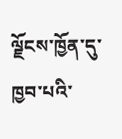ལྗོངས་ཁྱོན་དུ་ཁྱབ་པའི་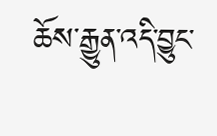ཆོས་རྒྱུན་འདི་བྱུང་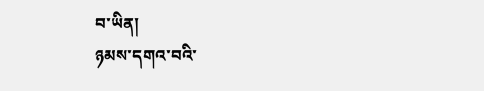བ་ཡིན།
ཉམས་དགའ་བའི་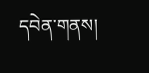དབེན་གནས།